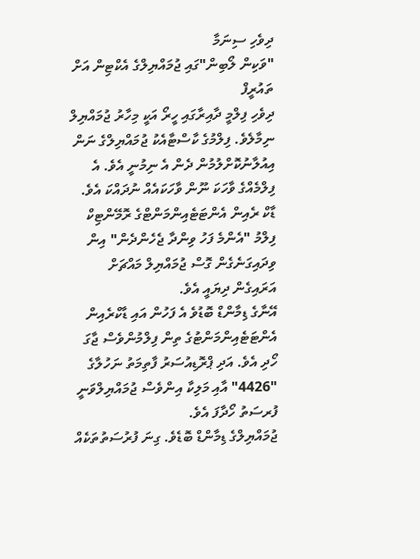ދިވެހި ސިނަމާ
"ވަކިން ލޯބިން"ގައި ޖުމައްޔިލްގެ އެކްޓިން އަށް ތައުރީފް
ދިވެހި ފިލްމީ ދާއިރާގައި ހީރޯ އަކީ މިހާރު ޖުމައްޔިލް ނިމާލެވެ. ފިލްމުގެ ކާސްޓާއެކު ޖުމައްޔިލްގެ ނަން އިއުލާނުކޮށްލުމުން ދެން އެ ނިމުނީ އެވެ. އެ ފިލްމެއްގެ ވާހަކަ ނޫން ވާހަކައެއް ނުދައްކަ އެވެ. ޑާކް ރެއިން އެންޓަޓެއިންމަންޓްގެ ރޮމޭންޓިކް ފިލްމު "އެންމެ ފަހު ވިންދާ ޖެހެންދެން" އިން ވިދައިގަނެގެން ގޮސް ޖުމައްޔިލް މައްޗަށް އަރައިގެން ދިޔައީ އެވެ.
އޭނާގެ ޑިމާންޑް ބޮޑުވެ އެ ފަހުން އައި ޑާކްރެއިން އެންޓަޓެއިންމަންޓުގެ ތިން ފިލްމުންވެސް ޖާގަ ހޯދި އެވެ. އަދި ޕްރޮޑިއުސަރު ފާތިމަތު ނަހުލާގެ "4426" އާއި މަލިކާ އިންވެސް ޖުމައްޔިލްވަނީ ފުރސަތު ހޯދާފަ އެވެ.
ޖުމައްޔިލްގެ ޑިމާންޑް ބޮޑެވެ. ގިނަ ފުރުސަތުތަކެއް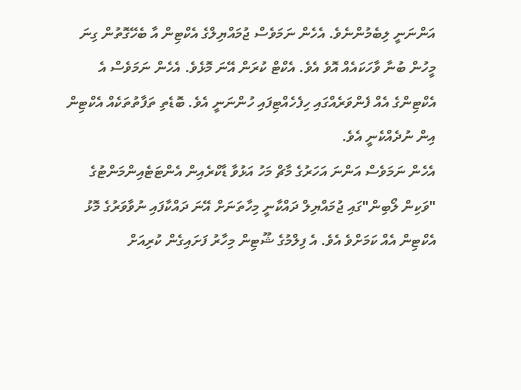އަންނަނީ ލިބެމުންނެވެ. އެހެން ނަމަވެސް ޖުމައްޔިލްގެ އެކްޓިން އާ ބެހޭގޮތުން ގިނަ މީހުން ބުނާ ވާހަކައެއް އޮވެ އެވެ. އެކްޓް ކުރަން އޭނަ މޮޅެވެ. އެހެން ނަމަވެސް އެ އެކްޓިންގެ އެއް ފެންވަރެއްގައި ހިފެހެއްޓިފައި ހުންނަނީ އެވެ. ބޮޑެތި ތަފާތުތަކެއް އެކްޓިން އިން ނުދެއްކެނީ އެވެ.
އެހެން ނަމަވެސް އަންނަ އަހަރުގެ މާޗް މަހު އަޅުވާ ޑާކްރެއިން އެންޓަޓެއިންމަންޓުގެ "ވަކިން ލޯބިން"ގައި ޖުމައްޔިލް ދައްކާނީ މިހާތަނަށް އޭނަ ދައްކާފައި ނުވާވަރުގެ މޮޅު އެކްޓިން އެއް ކަމަށްވެ އެވެ. އެ ފިލްމުގެ ޝޫޓިން މިހާރު ފަށައިގެން ކުރިއަށް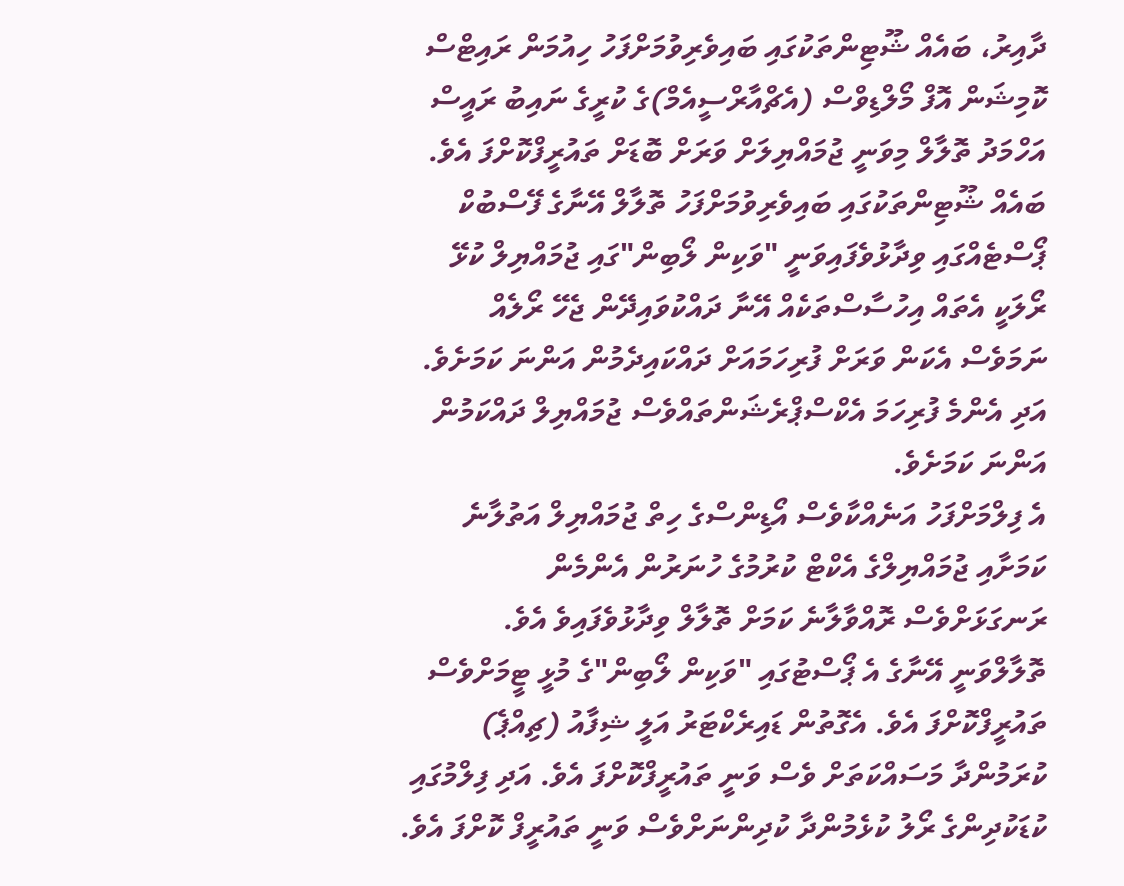ދާއިރު، ބައެއް ޝޫޓިންތަކުގައި ބައިވެރިވުމަށްފަހު ހިއުމަން ރައިޓްސް ކޮމިޝަން އޮފް މޯލްޑިވްސް (އެޗްއާރްސީއެމް)ގެ ކުރީގެ ނައިބު ރައީސް އަހްމަދު ތޮލާލް މިވަނީ ޖުމައްޔިލަށް ވަރަށް ބޮޑަށް ތައުރީފްކޮށްފަ އެވެ.
ބައެއް ޝޫޓިންތަކުގައި ބައިވެރިވުމަށްފަހު ތޮލާލް އޭނާގެ ފޭސްބުކް ޕޯސްޓެއްގައި ވިދާޅުވެފައިވަނީ "ވަކިން ލޯބިން"ގައި ޖުމައްޔިލް ކުޅޭ ރޯލަކީ އެތައް އިހުސާސްތަކެއް އޭނާ ދައްކުވައިދޭން ޖެހޭ ރޯލެއް ނަމަވެސް އެކަން ވަރަށް ފުރިހަމައަށް ދައްކައިދެމުން އަންނަ ކަމަށެވެ. އަދި އެންމެ ފުރިހަމަ އެކްސްޕްރެޝަންތައްވެސް ޖުމައްޔިލް ދައްކަމުން އަންނަ ކަމަށެވެ.
އެ ފިލްމަށްފަހު އަނެއްކާވެސް އޯޑިންސްގެ ހިތް ޖުމައްޔިލް އަތުލާނެ ކަމަށާއި ޖުމައްޔިލްގެ އެކްޓް ކުރުމުގެ ހުނަރުން އެންމެން ރަނގަޅަށްވެސް ރޮއްވާލާނެ ކަމަށް ތޮލާލް ވިދާޅުވެފައިވެ އެވެ.
ތޮލާލްވަނީ އޭނާގެ އެ ޕޯސްޓުގައި "ވަކިން ލޯބިން"ގެ މުޅީ ޓީމަށްވެސް ތައުރީފްކޮށްފަ އެވެ. އެގޮތުން ޑައިރެކްޓަރު އަލީ ޝިފާއު (ޗިއްޕެ) ކުރަމުންދާ މަސައްކަތަށް ވެސް ވަނީ ތައުރީފްކޮށްފަ އެވެ. އަދި ފިލްމުގައި ކުޑަކުދިންގެ ރޯލު ކުޅެމުންދާ ކުދިންނަށްވެސް ވަނީ ތައުރީފް ކޮށްފަ އެވެ.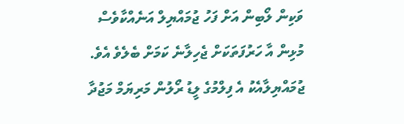ވަކިން ލޯބިން އަށް ފަހު ޖުމައްޔިލް އަނެއްކާވެސް މުޅިން އާ ހަރުފަތަކަށް ޖެހިލާނެ ކަމަށް ބެލެވެ އެވެ. ޖުމައްޔިލާއެކު އެ ފިލްމުގެ ލީޑު ރޯލުން މަރިޔަމް މަޖުދާ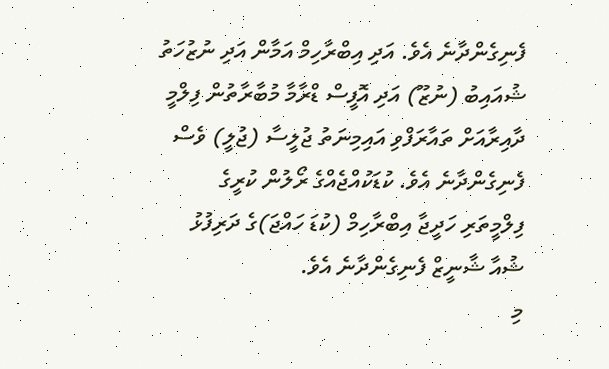ފެނިގެންދާނެ އެވެ. އަދި އިބްރާހިމް އަމާން އަދި ނުޒުހަތު ޝުއައިބު (ނުޒޫ) އަދި އޮފީސް ޑްރާމާ މުބާރާތުން ފިލްމީ ދާއިރާއަށް ތައާރަފްވި އައިމިނަތު ޖުލީސާ (ޖުލީ) ވެސް ފެނިގެންދާނެ އެވެ. ކުޑަކުއްޖެއްގެ ރޯލުން ކުރީގެ ފިލްމީތަރި ހަދީޖާ އިބްރާހިމް (ކުޑަ ހައްޖަ)ގެ ދަރިފުޅު ޝުއާ ޝާނީޒް ފެނިގެންދާނެ އެވެ.
މި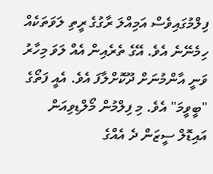ފިލްމުގައިވެސް އަމިއްލަ ރާގުގެ ރީތި ލަވަތަކެއް ހިމެނޭނެ އެވެ. އޭގެ ތެރެއިން އެއް ލަވަ މިހާރު ވަނީ އާންމުނަށް ދޫކޮށްލާފަ އެވެ. އެއީ ފަތޯގެ "ބީވީމަ" އެވެ. މި ފިލްމުން މޯލްޑިވިއަން އައިޑޮލް ސީޒަން ދެ އެއްގެ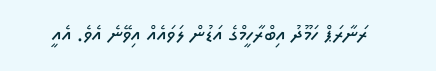ރަނާރަޕް ހަމޫދު އިބްރާހީމްގެ އަޑުން ލަވައެއް އިވޭނެ އެވެ. އެއީ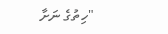"ހިތުގެ ނަށާ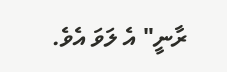ރާނީ" އެ ލަވަ އެވެ.